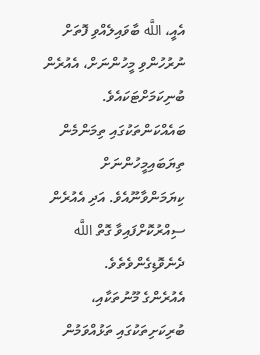އެއީ، اللَّه ބާވައިލެއްވި ފޮތަށް ނުރުހުންވި މީހުންނަށް، އެއުރެން ބުނިކަމަށްޓަކައެވެ. ބައެއްކަންތަކުގައި ތިމަންމެން ތިޔަބައިމީހުންނަށް ކިޔަމަންވާނޫއެވެ. އަދި އެއުރެން ސިއްރުކޮށްފައިވާ ގޮތް اللَّه ދެނެވޮޑިގެންވެތެވެ.
އެއުރެންގެ މޫނުތަކާއި، ބުރިކަށިތަކުގައި ތަޅުއްވަމުން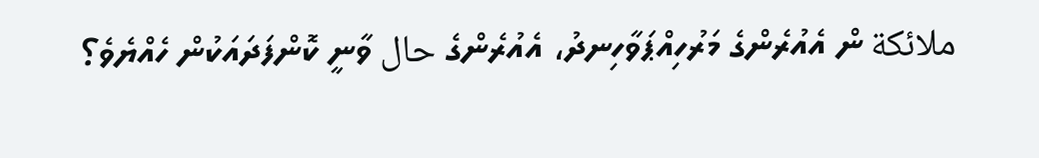ملائكة ން އެއުރެންގެ މަރުހިއްޕަވާހިނދު، އެއުރެންގެ حال ވާނީ ކޮންފަދައަކުން ހެއްޔެވެ؟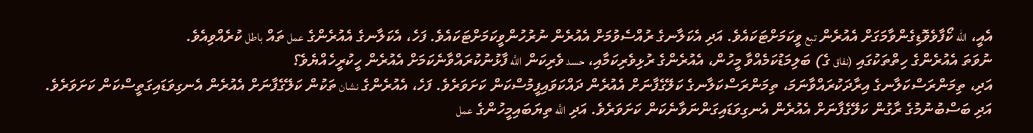އެއީ، اللّه ކޯފާވެވޮޑިގެންވާމަގަށް އެއުރެން تبع ވީކަމަށްޓަކައެވެ. އަދި އެކަލާނގެ ރުއްސެވުމަށް އެއުރެން ނުރުހުންވީކަމަށްޓަކައެވެ. ފަހެ، އެކަލާނގެ އެއުރެންގެ عمل ތައް باطل ކުރެއްވިއެވެ.
ނުވަތަ އެއުރެންގެ ހިތްތަކުގައި (نفاق ގެ) ބަލިމަޑުކަމެއްވާ މީހުން، އެއުރެންގެ ރުޅިވެރިކަމާއި، حسد ވެރިކަން اللَّه ފާޅުނުކުރައްވާނެކަމަށް އެއުރެން ހީކުރީހެއްޔެވެ؟
އަދި، ތިމަންރަސްކަލާނގެ އިރާދަކުރައްވާނަމަ، ތިމަންރަސްކަލާނގެ ކަލޭގެފާނަށް އެއުރެން ދައްކަވައިފީމުސްކަން ކަށަވަރެވެ. ފަހެ، އެއުރެންގެ نشان ތަކުން ކަލޭގެފާނަށް އެއުރެން އެނގިވަޑައިގަތީސްކަން ކަށަވަރެވެ. އަދި ބަސްބުނުމުގެ ރާގުން ކަލޭގެފާނަށް އެއުރެން އެނގިވަޑައިގަންނަވާނެކަން ކަށަވަރެވެ. އަދި اللَّه ތިޔަބައިމީހުންގެ عمل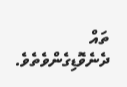ތައް ދެނެވޮޑިގެންވެތެވެ.